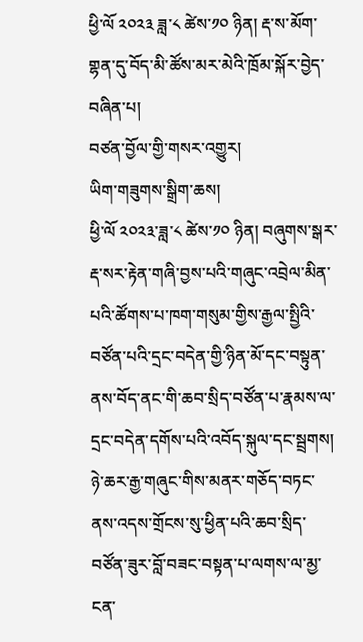ཕྱི་ལོ ༢༠༢༣ ཟླ་༨ ཚེས་༡༠ ཉིན། རྡ་ས་མོག་གྷན་དུ་བོད་མི་ཚོས་མར་མེའི་ཁྲོམ་སྐོར་བྱེད་བཞིན་པ།
བཙན་བྱོལ་གྱི་གསར་འགྱུར།
ཡིག་གཟུགས་སྒྲིག་ཆས།
ཕྱི་ལོ ༢༠༢༣་ཟླ་༨ ཚེས་༡༠ ཉིན། བཞུགས་སྒར་རྡ་སར་རྟེན་གཞི་བྱས་པའི་གཞུང་འབྲེལ་མིན་པའི་ཚོགས་པ་ཁག་གསུམ་གྱིས་རྒྱལ་སྤྱིའི་བཙོན་པའི་དྲང་བདེན་གྱི་ཉིན་མོ་དང་བསྟུན་ནས་བོད་ནང་གི་ཆབ་སྲིད་བཙོན་པ་རྣམས་ལ་དྲང་བདེན་དགོས་པའི་འབོད་སྐུལ་དང་སྦྲགས། ཉེ་ཆར་རྒྱ་གཞུང་གིས་མནར་གཅོད་བཏང་ནས་འདས་གྲོངས་སུ་ཕྱིན་པའི་ཆབ་སྲིད་བཙོན་ཟུར་བློ་བཟང་བསྟན་པ་ལགས་ལ་མྱ་ངན་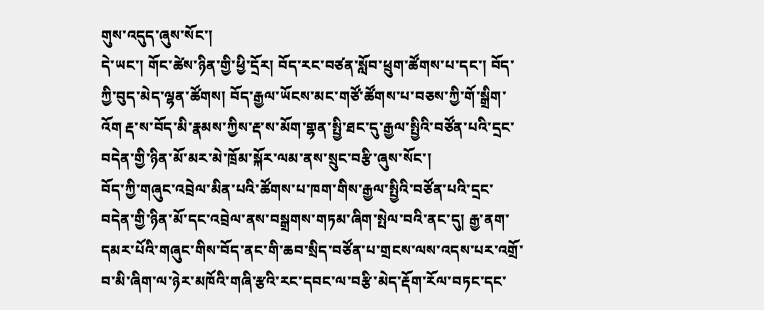གུས་འདུད་ཞུས་སོང་།
དེ་ཡང་། གོང་ཚེས་ཉིན་གྱི་ཕྱི་དྲོར། བོད་རང་བཙན་སློབ་ཕྲུག་ཚོགས་པ་དང་། བོད་ཀྱི་བུད་མེད་ལྷན་ཚོགས། བོད་རྒྱལ་ཡོངས་མང་གཙོ་ཚོགས་པ་བཅས་ཀྱི་གོ་སྒྲིག་འོག རྡ་ས་བོད་མི་རྣམས་ཀྱིས་རྡ་ས་མོག་གྷན་སྤྱི་ཐང་དུ་རྒྱལ་སྤྱིའི་བཙོན་པའི་དྲང་བདེན་གྱི་ཉིན་མོ་མར་མེ་ཁྲོམ་སྐོར་ལམ་ནས་སྲུང་བརྩི་ཞུས་སོང་།
བོད་ཀྱི་གཞུང་འབྲེལ་མིན་པའི་ཚོགས་པ་ཁག་གིས་རྒྱལ་སྤྱིའི་བཙོན་པའི་དྲང་བདེན་གྱི་ཉིན་མོ་དང་འབྲེལ་ནས་བསྒྲགས་གཏམ་ཞིག་སྤེལ་བའི་ནང་དུ། རྒྱ་ནག་དམར་པོའི་གཞུང་གིས་བོད་ནང་གི་ཆབ་སྲིད་བཙོན་པ་གྲངས་ལས་འདས་པར་འགྲོ་བ་མི་ཞིག་ལ་ཉེར་མཁོའི་གཞི་རྩའི་རང་དབང་ལ་བརྩི་མེད་རྡོག་རོལ་བཏང་དང་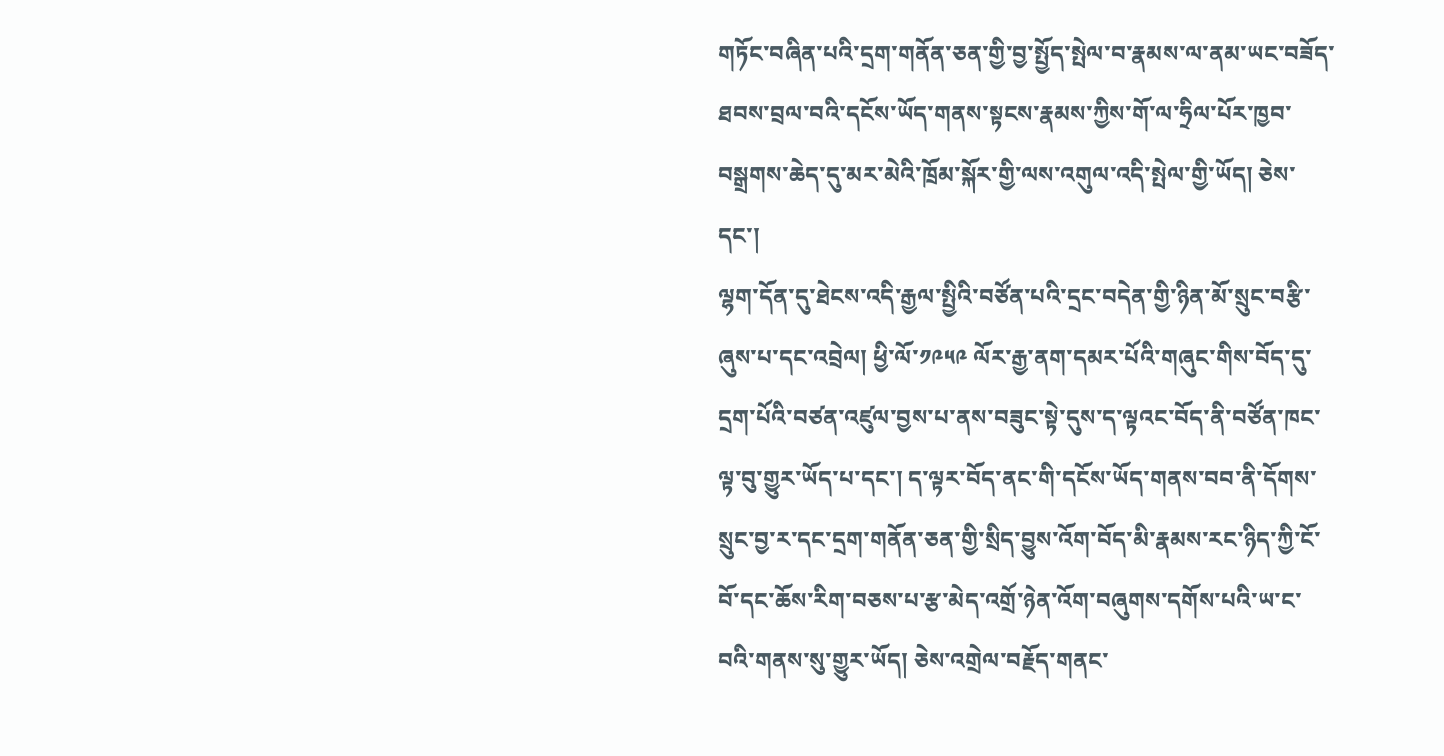གཏོང་བཞིན་པའི་དྲག་གནོན་ཅན་གྱི་བྱ་སྤྱོད་སྤེལ་བ་རྣམས་ལ་ནམ་ཡང་བཟོད་ཐབས་བྲལ་བའི་དངོས་ཡོད་གནས་སྟངས་རྣམས་ཀྱིས་གོ་ལ་ཧྲིལ་པོར་ཁྱབ་བསྒྲགས་ཆེད་དུ་མར་མེའི་ཁྲོམ་སྐོར་གྱི་ལས་འགུལ་འདི་སྤེལ་གྱི་ཡོད། ཅེས་དང་།
ལྷག་དོན་དུ་ཐེངས་འདི་རྒྱལ་སྤྱིའི་བཙོན་པའི་དྲང་བདེན་གྱི་ཉིན་མོ་སྲུང་བརྩི་ཞུས་པ་དང་འབྲེལ། ཕྱི་ལོ་༡༩༥༩ ལོར་རྒྱ་ནག་དམར་པོའི་གཞུང་གིས་བོད་དུ་དྲག་པོའི་བཙན་འཛུལ་བྱས་པ་ནས་བཟུང་སྟེ་དུས་ད་ལྟའང་བོད་ནི་བཙོན་ཁང་ལྟ་བུ་གྱུར་ཡོད་པ་དང་། ད་ལྟར་བོད་ནང་གི་དངོས་ཡོད་གནས་བབ་ནི་དོགས་སྲུང་བྱ་ར་དང་དྲག་གནོན་ཅན་གྱི་སྲིད་བྱུས་འོག་བོད་མི་རྣམས་རང་ཉིད་ཀྱི་ངོ་བོ་དང་ཆོས་རིག་བཅས་པ་རྩ་མེད་འགྲོ་ཉེན་འོག་བཞུགས་དགོས་པའི་ཡ་ང་བའི་གནས་སུ་གྱུར་ཡོད། ཅེས་འགྲེལ་བརྗོད་གནང་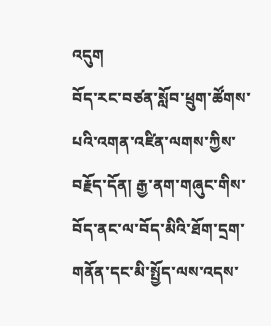འདུག
བོད་རང་བཙན་སློབ་ཕྲུག་ཚོགས་པའི་འགན་འཛིན་ལགས་ཀྱིས་བརྗོད་དོན། རྒྱ་ནག་གཞུང་གིས་བོད་ནང་ལ་བོད་མིའི་ཐོག་དྲག་གནོན་དང་མི་སྤྱོད་ལས་འདས་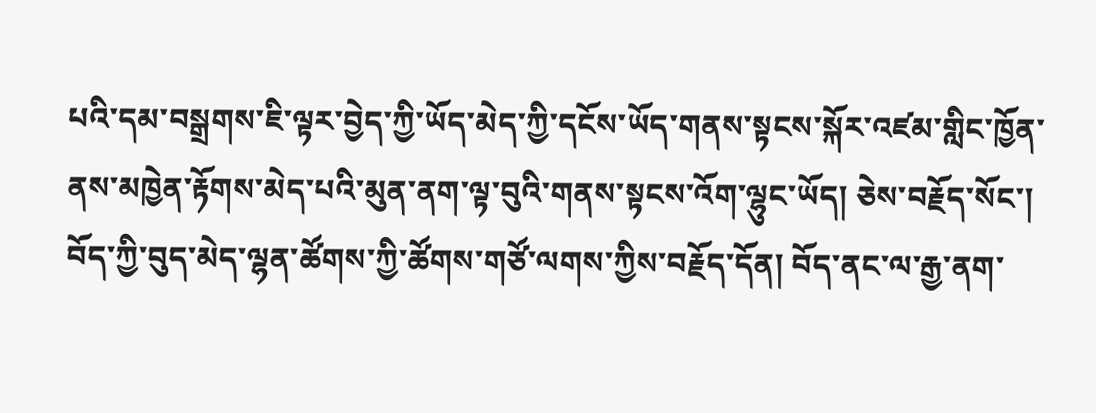པའི་དམ་བསྒྲགས་ཇི་ལྟར་བྱེད་ཀྱི་ཡོད་མེད་ཀྱི་དངོས་ཡོད་གནས་སྟངས་སྐོར་འཛམ་གླིང་ཁྱོན་ནས་མཁྱེན་རྟོགས་མེད་པའི་མུན་ནག་ལྟ་བུའི་གནས་སྟངས་འོག་ལྷུང་ཡོད། ཅེས་བརྗོད་སོང་།
བོད་ཀྱི་བུད་མེད་ལྷན་ཚོགས་ཀྱི་ཚོགས་གཙོ་ལགས་ཀྱིས་བརྗོད་དོན། བོད་ནང་ལ་རྒྱ་ནག་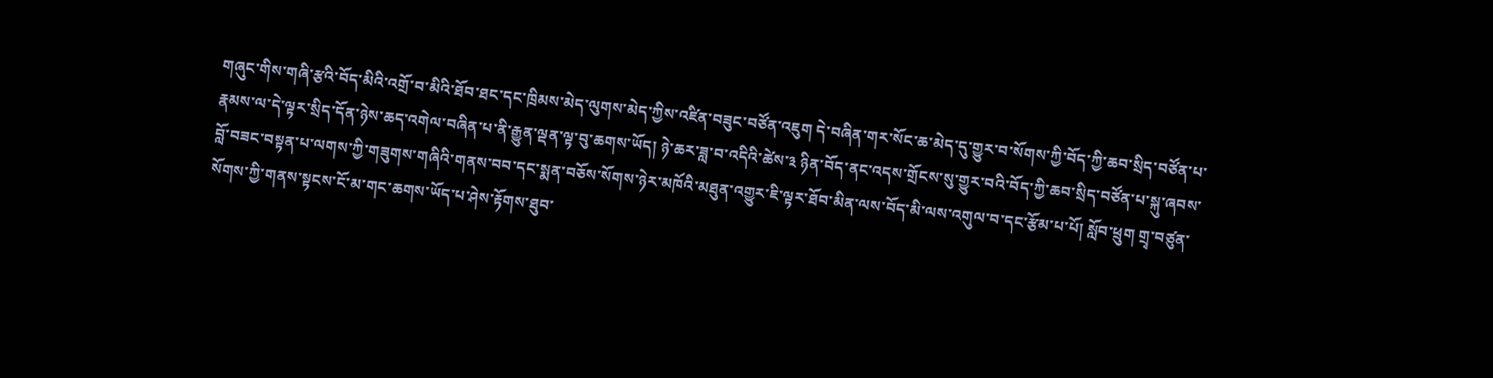གཞུང་གིས་གཞི་རྩའི་བོད་མིའི་འགྲོ་བ་མིའི་ཐོབ་ཐང་དང་ཁྲིམས་མེད་ལུགས་མེད་ཀྱིས་འཛིན་བཟུང་བཙོན་འཇུག དེ་བཞིན་གར་སོང་ཆ་མེད་དུ་གྱུར་བ་སོགས་ཀྱི་བོད་ཀྱི་ཆབ་སྲིད་བཙོན་པ་རྣམས་ལ་དེ་ལྟར་སྲིད་དོན་ཉེས་ཆད་འགེལ་བཞིན་པ་ནི་རྒྱུན་ལྡན་ལྟ་བུ་ཆགས་ཡོད། ཉེ་ཆར་ཟླ་བ་འདིའི་ཚེས་༣ ཉིན་བོད་ནང་འདས་གྲོངས་སུ་གྱུར་བའི་བོད་ཀྱི་ཆབ་སྲིད་བཙོན་པ་སྐུ་ཞབས་བློ་བཟང་བསྟན་པ་ལགས་ཀྱི་གཟུགས་གཞིའི་གནས་བབ་དང་སྨན་བཅོས་སོགས་ཉེར་མཁོའི་མཐུན་འགྱུར་ཇི་ལྟར་ཐོབ་མིན་ལས་བོད་མི་ལས་འགུལ་བ་དང་རྩོམ་པ་པོ། སློབ་ཕྲུག གྲྭ་བཙུན་སོགས་ཀྱི་གནས་སྟངས་ངོ་མ་གང་ཆགས་ཡོད་པ་ཤེས་རྟོགས་ཐུབ་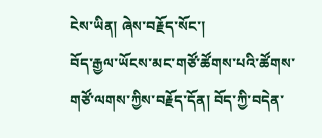ངེས་ཡིན། ཞེས་བརྗོད་སོང་།
བོད་རྒྱལ་ཡོངས་མང་གཙོ་ཚོགས་པའི་ཚོགས་གཙོ་ལགས་ཀྱིས་བརྗོད་དོན། བོད་ཀྱི་བདེན་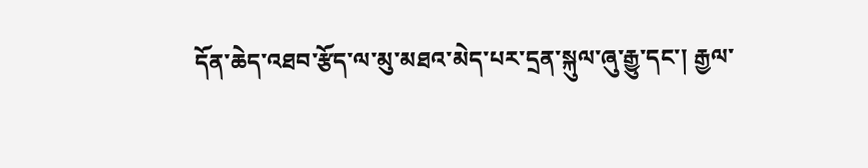དོན་ཆེད་འཐབ་རྩོད་ལ་མུ་མཐའ་མེད་པར་དྲན་སྐུལ་ཞུ་རྒྱུ་དང་། རྒྱལ་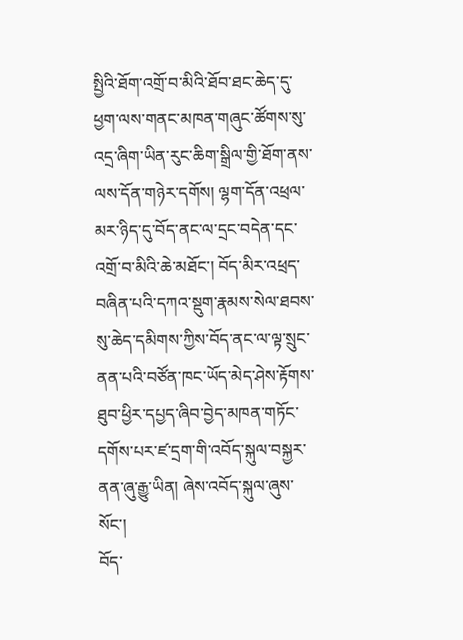སྤྱིའི་ཐོག་འགྲོ་བ་མིའི་ཐོབ་ཐང་ཆེད་དུ་ཕྱག་ལས་གནང་མཁན་གཞུང་ཚོགས་སུ་འདྲ་ཞིག་ཡིན་རུང་ཆིག་སྒྲིལ་གྱི་ཐོག་ནས་ལས་དོན་གཉེར་དགོས། ལྷག་དོན་འཕྲལ་མར་ཉིད་དུ་བོད་ནང་ལ་དྲང་བདེན་དང་འགྲོ་བ་མིའི་ཆེ་མཐོང་། བོད་མིར་འཕྲད་བཞིན་པའི་དཀའ་སྡུག་རྣམས་སེལ་ཐབས་སུ་ཆེད་དམིགས་ཀྱིས་བོད་ནང་ལ་ལྟ་སྲུང་ནན་པའི་བཙོན་ཁང་ཡོད་མེད་ཤེས་རྟོགས་ཐུབ་ཕྱིར་དཔྱད་ཞིབ་བྱེད་མཁན་གཏོང་དགོས་པར་ཛ་དྲག་གི་འབོད་སྐུལ་བསྐྱར་ནན་ཞུ་རྒྱུ་ཡིན། ཞེས་འབོད་སྐུལ་ཞུས་སོང་།
བོད་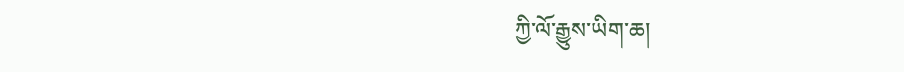ཀྱི་ལོ་རྒྱུས་ཡིག་ཆ།